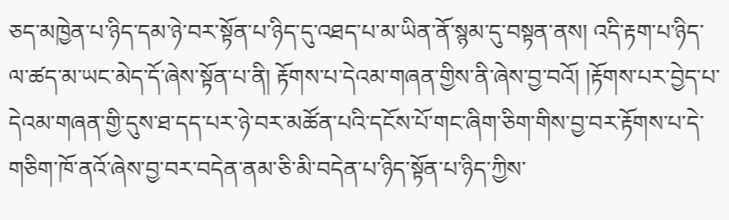ཅད་མཁྱེན་པ་ཉིད་དམ་ཉེ་བར་སྟོན་པ་ཉིད་དུ་འཐད་པ་མ་ཡིན་ནོ་སྙམ་དུ་བསྟན་ནས། འདི་རྟག་པ་ཉིད་ལ་ཚད་མ་ཡང་མེད་དོ་ཞེས་སྟོན་པ་ནི། རྟོགས་པ་དེའམ་གཞན་གྱིས་ནི་ཞེས་བྱ་བའོ། །རྟོགས་པར་བྱེད་པ་དེའམ་གཞན་གྱི་དུས་ཐ་དད་པར་ཉེ་བར་མཚོན་པའི་དངོས་པོ་གང་ཞིག་ཅིག་གིས་བྱ་བར་རྟོགས་པ་དེ་གཅིག་ཁོ་ནའོ་ཞེས་བྱ་བར་བདེན་ནམ་ཅི་མི་བདེན་པ་ཉིད་སྟོན་པ་ཉིད་ཀྱིས་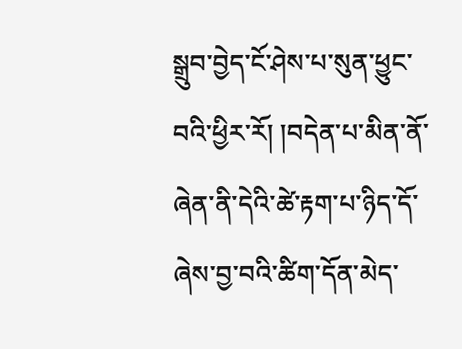སྒྲུབ་བྱེད་ངོ་ཤེས་པ་སུན་ཕྱུང་བའི་ཕྱིར་རོ། །བདེན་པ་མིན་ནོ་ཞེན་ནི་དེའི་ཚེ་རྟག་པ་ཉིད་དོ་ཞེས་བྱ་བའི་ཚིག་དོན་མེད་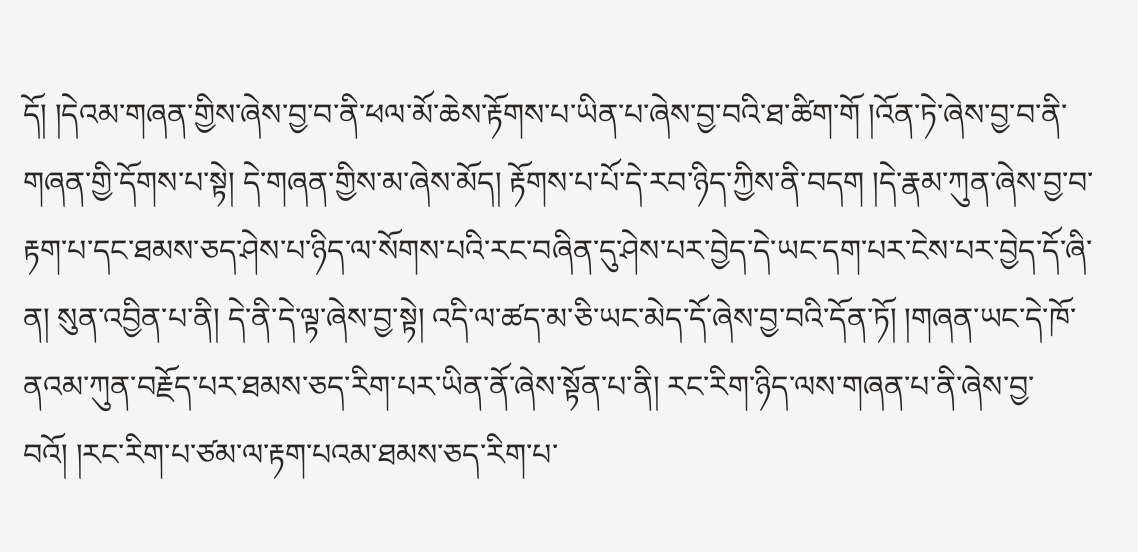དོ། །དེའམ་གཞན་གྱིས་ཞེས་བྱ་བ་ནི་ཕལ་མོ་ཆེས་རྟོགས་པ་ཡིན་པ་ཞེས་བྱ་བའི་ཐ་ཚིག་གོ །འོན་ཏེ་ཞེས་བྱ་བ་ནི་གཞན་གྱི་དོགས་པ་སྟེ། དེ་གཞན་གྱིས་མ་ཞེས་མོད། རྟོགས་པ་པོ་དེ་རབ་ཉིད་ཀྱིས་ནི་བདག །དེ་རྣམ་ཀུན་ཞེས་བྱ་བ་རྟག་པ་དང་ཐམས་ཅད་ཤེས་པ་ཉིད་ལ་སོགས་པའི་རང་བཞིན་དུ་ཤེས་པར་བྱེད་དེ་ཡང་དག་པར་ངེས་པར་བྱེད་དོ་ཞི་ན། སུན་འབྱིན་པ་ནི། དེ་ནི་དེ་ལྟ་ཞེས་བྱ་སྟེ། འདི་ལ་ཚད་མ་ཅི་ཡང་མེད་དོ་ཞེས་བྱ་བའི་དོན་ཏོ། །གཞན་ཡང་དེ་ཁོ་ནའམ་ཀུན་བརྗོད་པར་ཐམས་ཅད་རིག་པར་ཡིན་ནོ་ཞེས་སྟོན་པ་ནི། རང་རིག་ཉིད་ལས་གཞན་པ་ནི་ཞེས་བྱ་བའོ། །རང་རིག་པ་ཙམ་ལ་རྟག་པའམ་ཐམས་ཅད་རིག་པ་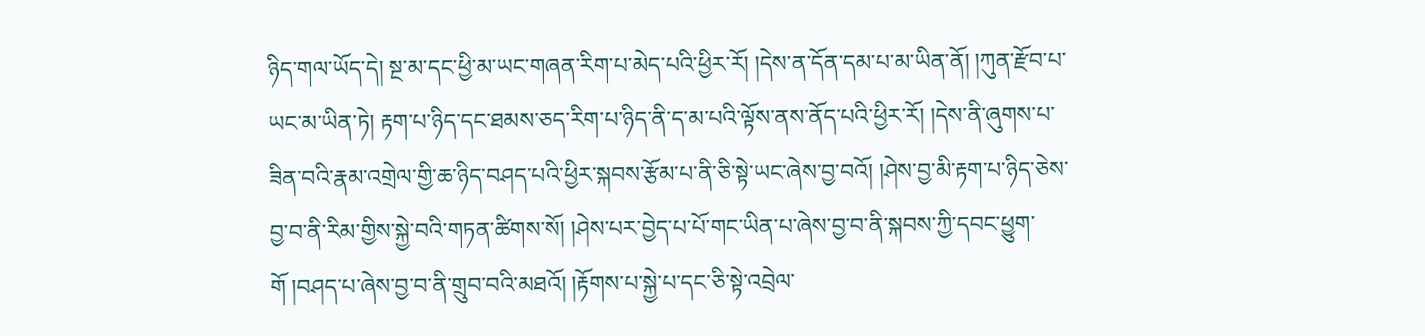ཉིད་གལ་ཡོད་དེ། སྔ་མ་དང་ཕྱི་མ་ཡང་གཞན་རིག་པ་མེད་པའི་ཕྱིར་རོ། །དེས་ན་དོན་དམ་པ་མ་ཡིན་ནོ། །ཀུན་རྫོབ་པ་ཡང་མ་ཡིན་ཏེ། རྟག་པ་ཉིད་དང་ཐམས་ཅད་རིག་པ་ཉིད་ནི་ད་མ་པའི་ལྟོས་ནས་ནོད་པའི་ཕྱིར་རོ། །དེས་ནི་ཞུགས་པ་ཟིན་བའི་རྣམ་འགྲེལ་གྱི་ཆ་ཉིད་བཤད་པའི་ཕྱིར་སྐབས་རྩོམ་པ་ནི་ཅི་སྟེ་ཡང་ཞེས་བྱ་བའོ། །ཤེས་བྱ་མི་རྟག་པ་ཉིད་ཅེས་བྱ་བ་ནི་རིམ་གྱིས་སྐྱེ་བའི་གཏན་ཚིགས་སོ། །ཤེས་པར་བྱེད་པ་པོ་གང་ཡིན་པ་ཞེས་བྱ་བ་ནི་སྐབས་ཀྱི་དབང་ཕྱུག་གོ །བཤད་པ་ཞེས་བྱ་བ་ནི་གྲུབ་བའི་མཐའོ། །རྟོགས་པ་སྐྱེ་པ་དང་ཅི་སྟེ་འབྲེལ་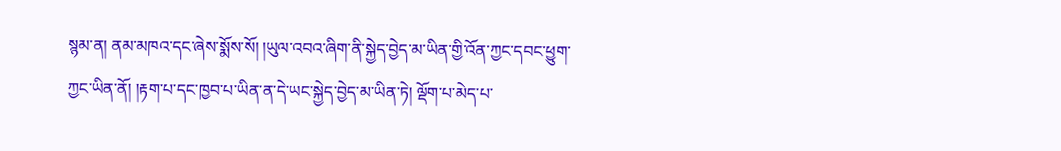སྙམ་ན། ནམ་མཁའ་དང་ཞེས་སྨོས་སོ། །ཡུལ་འབའ་ཞིག་ནི་སྐྱེད་བྱེད་མ་ཡིན་གྱི་འོན་ཀྱང་དབང་ཕྱུག་ཀྱང་ཡིན་ནོ། །རྟག་པ་དང་ཁྱབ་པ་ཡིན་ན་དེ་ཡང་སྐྱེད་བྱེད་མ་ཡིན་ཏེ། ལྡོག་པ་མེད་པ་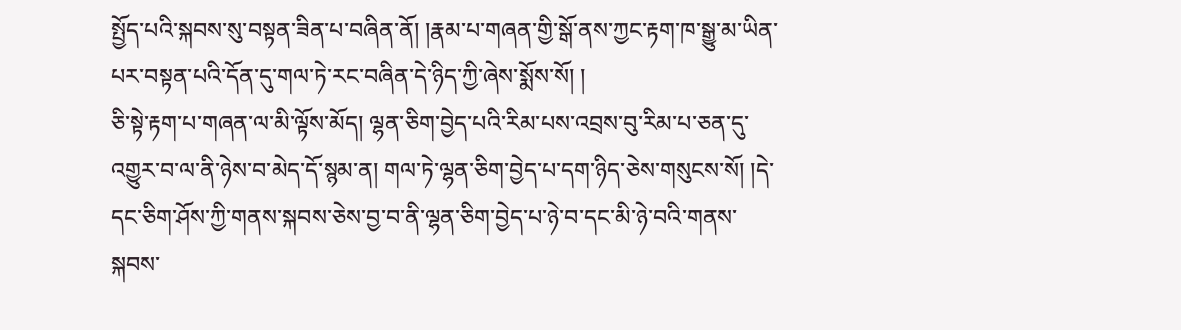སྤྱོད་པའི་སྐབས་སུ་བསྟན་ཟིན་པ་བཞིན་ནོ། །རྣམ་པ་གཞན་གྱི་སྒོ་ནས་ཀྱང་རྟག་ཁ་སྒྱུ་མ་ཡིན་པར་བསྟན་པའི་དོན་དུ་གལ་ཏེ་རང་བཞིན་དེ་ཉིད་ཀྱི་ཞེས་སྨོས་སོ། །
ཅི་སྟེ་རྟག་པ་གཞན་ལ་མི་ལྟོས་མོད། ལྷན་ཅིག་བྱེད་པའི་རིམ་པས་འབྲས་བུ་རིམ་པ་ཅན་དུ་འགྱུར་བ་ལ་ནི་ཉེས་བ་མེད་དོ་སྙམ་ན། གལ་ཏེ་ལྷན་ཅིག་བྱེད་པ་དག་ཉིད་ཅེས་གསུངས་སོ། །དེ་དང་ཅིག་ཤོས་ཀྱི་གནས་སྐབས་ཅེས་བྱ་བ་ནི་ལྷན་ཅིག་བྱེད་པ་ཉེ་བ་དང་མི་ཉེ་བའི་གནས་སྐབས་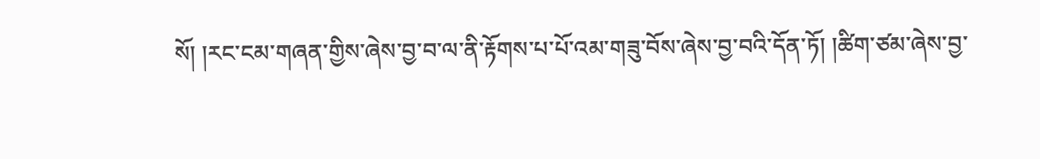སོ། །རང་ངམ་གཞན་གྱིས་ཞེས་བྱ་བ་ལ་ནི་རྟོགས་པ་པོ་འམ་གཟུ་བོས་ཞེས་བྱ་བའི་དོན་ཏོ། །ཚིག་ཙམ་ཞེས་བྱ་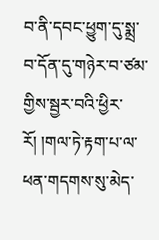བ་ནི་དབང་ཕྱུག་དུ་སྨྲ་བ་དོན་དུ་གཉེར་བ་ཙམ་གྱིས་སྦྱར་བའི་ཕྱིར་རོ། །གལ་ཏེ་རྟག་པ་ལ་ཕན་གདགས་སུ་མེད་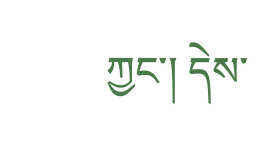ཀྱང་། དེས་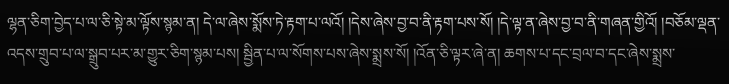ལྷན་ཅིག་བྱེད་པ་ལ་ཅི་སྟེ་མ་ལྟོས་སྙམ་ན། དེ་ལ་ཞེས་སྨོས་ཏེ་རྟག་པ་ལའོ། །དེས་ཞེས་བྱ་བ་ནི་རྟག་པས་སོ། །དེ་ལྟ་ན་ཞེས་བྱ་བ་ནི་གཞན་གྱིའོ། །བཅོམ་ལྡན་འདས་གྲུབ་པ་ལ་སྒྲུབ་པར་མ་གྱུར་ཅིག་སྙམ་པས། སྦྱིན་པ་ལ་སོགས་པས་ཞེས་སྨྲས་སོ། །འོན་ཅི་ལྟར་ཞེ་ན། ཆགས་པ་དང་བྲལ་བ་དང་ཞེས་སྨྲས་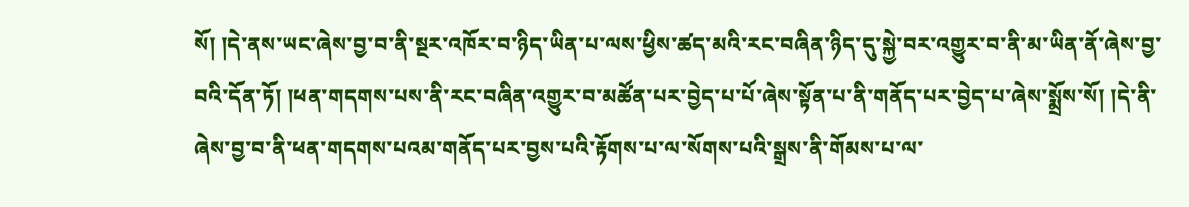སོ། །དེ་ནས་ཡང་ཞེས་བྱ་བ་ནི་སྔར་འཁོར་བ་ཉིད་ཡིན་པ་ལས་ཕྱིས་ཚད་མའི་རང་བཞིན་ཉིད་དུ་སྐྱེ་བར་འགྱུར་བ་ནི་མ་ཡིན་ནོ་ཞེས་བྱ་བའི་དོན་ཏོ། །ཕན་གདགས་པས་ནི་རང་བཞིན་འགྱུར་བ་མཚོན་པར་བྱེད་པ་པོ་ཞེས་སྟོན་པ་ནི་གནོད་པར་བྱེད་པ་ཞེས་སྨྲོས་སོ། །དེ་ནི་ཞེས་བྱ་བ་ནི་ཕན་གདགས་པའམ་གནོད་པར་བྱས་པའི་རྟོགས་པ་ལ་སོགས་པའི་སྒྲས་ནི་གོམས་པ་ལ་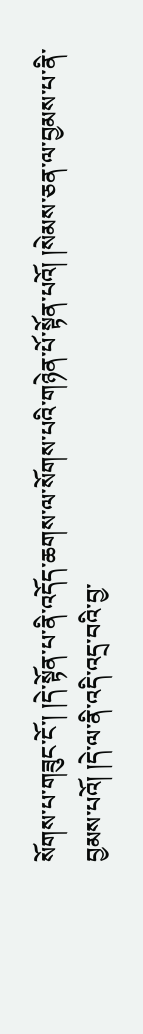སོགས་པ་གཟུང་ངོ་། །དེ་སྟོན་པ་ནི་འདོད་ཆགས་ལ་སོགས་པའི་གཉེན་པོ་སྟོན་པའོ། །སེམས་ཅན་ལ་བྱམས་པ་ནི་བྱམས་པའོ། །དེ་ལ་ནི་འདི་འདྲ་བའི་བྱ་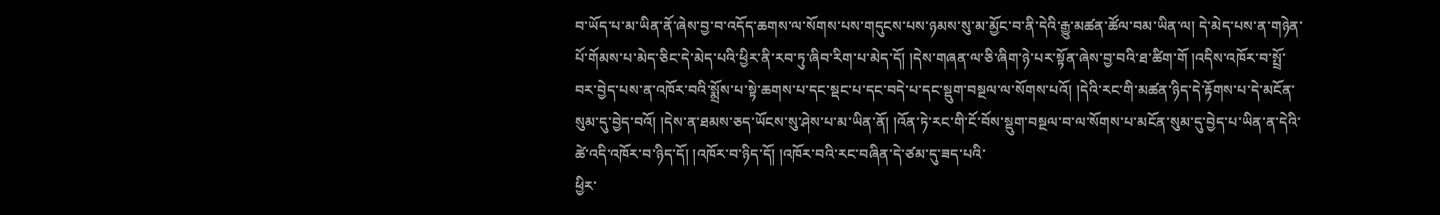བ་ཡོད་པ་མ་ཡིན་ནོ་ཞེས་བྱ་བ་འདོད་ཆགས་ལ་སོགས་པས་གདུངས་པས་ཉམས་སུ་མ་མྱོང་བ་ནི་དེའི་རྒྱུ་མཚན་ཚོལ་བམ་ཡིན་ལ། དེ་མེད་པས་ན་གཉེན་པོ་གོམས་པ་མེད་ཅིང་དེ་མེད་པའི་ཕྱིར་ནི་རབ་ཏུ་ཞིབ་རིག་པ་མེད་དོ། །དེས་གཞན་ལ་ཅི་ཞིག་ཉེ་པར་སྟོན་ཞེས་བྱ་བའི་ཐ་ཚིག་གོ །འདིས་འཁོར་བ་སྤྲོ་བར་བྱེད་པས་ན་འཁོར་བའི་སྨྲོས་པ་སྟེ་ཆགས་པ་དང་སྡང་པ་དང་བདེ་པ་དང་སྡུག་བསྔལ་ལ་སོགས་པའོ། །དེའི་རང་གི་མཚན་ཉིད་དེ་རྟོགས་པ་དེ་མངོན་སུམ་དུ་བྱེད་བའོ། །དེས་ན་ཐམས་ཅད་ཡོངས་སུ་ཤེས་པ་མ་ཡིན་ནོ། །འོན་ཏེ་རང་གི་ངོ་བོས་སྡུག་བསྔལ་བ་ལ་སོགས་པ་མངོན་སུམ་དུ་བྱེད་པ་ཡིན་ན་དེའི་ཚེ་འདི་འཁོར་བ་ཉིད་དོ། །འཁོར་བ་ཉིད་དོ། །འཁོར་བའི་རང་བཞིན་དེ་ཙམ་དུ་ཟད་པའི་
ཕྱིར་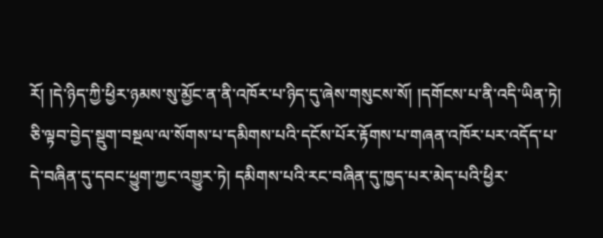རོ། །དེ་ཉིད་ཀྱི་ཕྱིར་ཉམས་སུ་མྱོང་ན་ནི་འཁོར་པ་ཉིད་དུ་ཞེས་གསུངས་སོ། །དགོངས་པ་ནི་འདི་ཡིན་ཏེ། ཅི་ལྟབ་བྱེད་སྡུག་བསྔལ་ལ་སོགས་པ་དམིགས་པའི་དངོས་པོར་རྟོགས་པ་གཞན་འཁོར་པར་འདོད་པ་དེ་བཞིན་དུ་དབང་ཕྱུག་ཀྱང་འགྱུར་ཏེ། དམིགས་པའི་རང་བཞིན་དུ་ཁྱད་པར་མེད་པའི་ཕྱིར་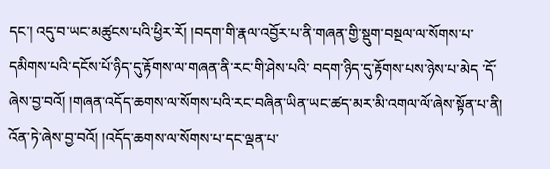དང་། འདུ་བ་ཡང་མཚུངས་པའི་ཕྱིར་རོ། །བདག་གི་རྣལ་འབྱོར་པ་ནི་གཞན་གྱི་སྡུག་བསྔལ་ལ་སོགས་པ་དམིགས་པའི་དངོས་པོ་ཉིད་དུ་རྟོགས་ལ་གཞན་ནི་རང་གི་ཤེས་པའི་ བདག་ཉིད་དུ་རྟོགས་པས་ཉེས་པ་མེད ་དོ་ཞེས་བྱ་བའོ། །གཞན་འདོད་ཆགས་ལ་སོགས་པའི་རང་བཞིན་ཡིན་ཡང་ཚད་མར་མི་འགལ་ལོ་ཞེས་སྟོན་པ་ནི། འོན་ཏེ་ཞེས་བྱ་བའོ། །འདོད་ཆགས་ལ་སོགས་པ་དང་ལྡན་པ་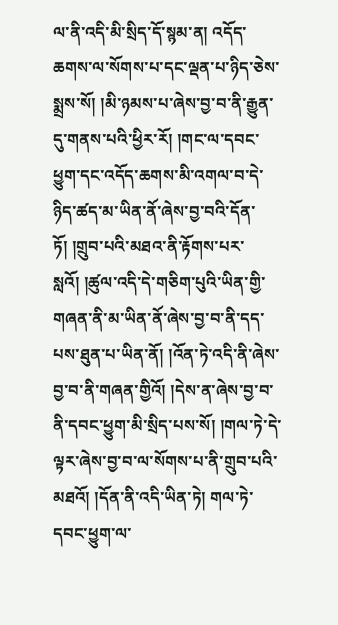ལ་ནི་འདི་མི་སྲིད་དོ་སྙམ་ན། འདོད་ཆགས་ལ་སོགས་པ་དང་ལྡན་པ་ཉིད་ཅེས་སྨྲས་སོ། །མི་ཉམས་པ་ཞེས་བྱ་བ་ནི་རྒྱུན་དུ་གནས་པའི་ཕྱིར་རོ། །གང་ལ་དབང་ཕྱུག་དང་འདོད་ཆགས་མི་འགལ་བ་དེ་ཉིད་ཚད་མ་ཡིན་ནོ་ཞེས་བྱ་བའི་དོན་ཏོ། །གྲུབ་པའི་མཐའ་ནི་རྟོགས་པར་སླའོ། །ཚུལ་འདི་དེ་གཅིག་པུའི་ཡིན་གྱི་གཞན་ནི་མ་ཡིན་ནོ་ཞེས་བྱ་བ་ནི་དད་པས་ཐུན་པ་ཡིན་ནོ། །འོན་ཏེ་འདི་ནི་ཞེས་བྱ་བ་ནི་གཞན་གྱིའོ། །དེས་ན་ཞེས་བྱ་བ་ནི་དབང་ཕྱུག་མི་སྲིད་པས་སོ། །གལ་ཏེ་དེ་ལྟར་ཞེས་བྱ་བ་ལ་སོགས་པ་ནི་གྲུབ་པའི་མཐའོ། །དོན་ནི་འདི་ཡིན་ཏེ། གལ་ཏེ་དབང་ཕྱུག་ལ་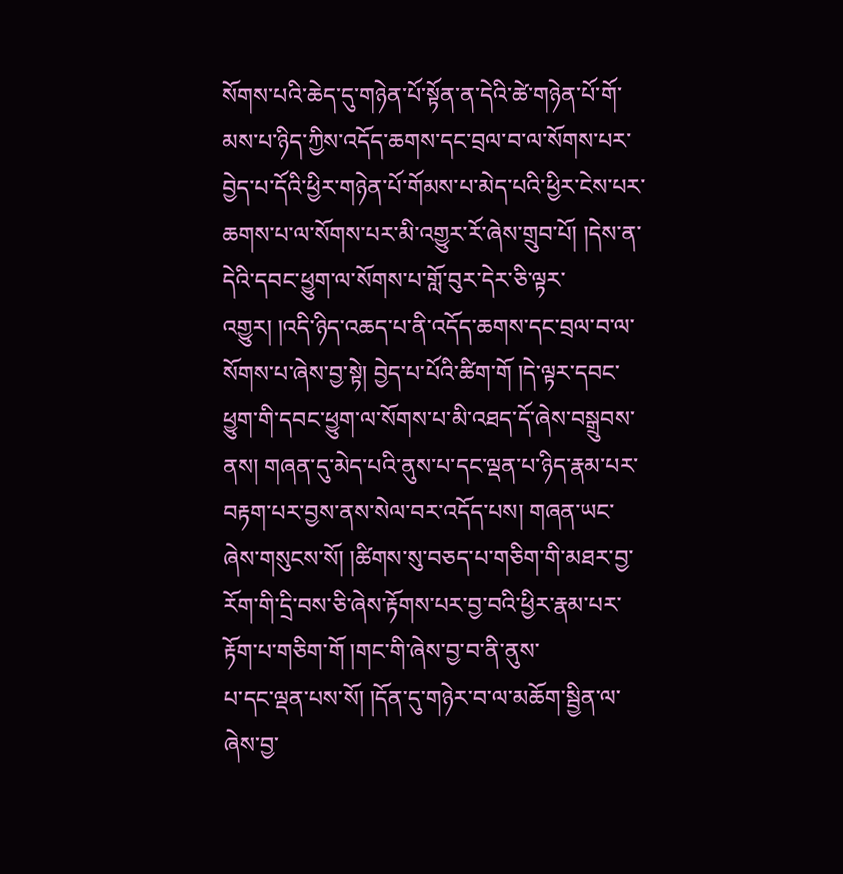སོགས་པའི་ཆེད་དུ་གཉེན་པོ་སྟོན་ན་དེའི་ཚེ་གཉེན་པོ་གོ་མས་པ་ཉིད་ཀྱིས་འདོད་ཆགས་དང་བྲལ་བ་ལ་སོགས་པར་བྱེད་པ་དོའི་ཕྱིར་གཉེན་པོ་གོམས་པ་མེད་པའི་ཕྱིར་ངེས་པར་ཆགས་པ་ལ་སོགས་པར་མི་འགྱུར་རོ་ཞེས་གྲུབ་པོ། །དེས་ན་དེའི་དབང་ཕྱུག་ལ་སོགས་པ་གློ་བུར་དེར་ཅི་ལྟར་འགྱུར། །འདི་ཉིད་འཆད་པ་ནི་འདོད་ཆགས་དང་བྲལ་བ་ལ་སོགས་པ་ཞེས་བྱ་སྟེ། བྱེད་པ་པོའི་ཚིག་གོ །དེ་ལྟར་དབང་ཕྱུག་གི་དབང་ཕྱུག་ལ་སོགས་པ་མི་འཐད་དོ་ཞེས་བསྒྲུབས་ནས། གཞན་དུ་མེད་པའི་ནུས་པ་དང་ལྡན་པ་ཉིད་རྣམ་པར་བརྟག་པར་བྱས་ནས་སེལ་བར་འདོད་པས། གཞན་ཡང་ཞེས་གསུངས་སོ། །ཚིགས་སུ་བཅད་པ་གཅིག་གི་མཐར་བྱ་རོག་གི་དྲི་བས་ཅི་ཞེས་རྟོགས་པར་བྱ་བའི་ཕྱིར་རྣམ་པར་རྟོག་པ་གཅིག་གོ །གང་གི་ཞེས་བྱ་བ་ནི་ནུས་
པ་དང་ལྡན་པས་སོ། །དོན་དུ་གཉེར་བ་ལ་མཆོག་སྦྱིན་ལ་ཞེས་བྱ་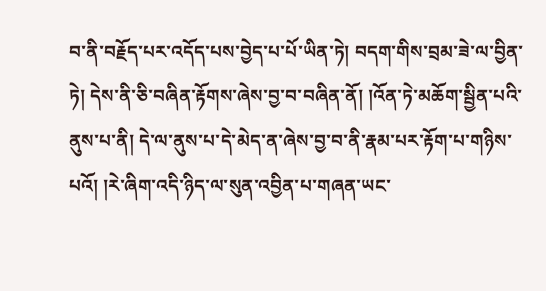བ་ནི་བརྗོད་པར་འདོད་པས་བྱེད་པ་པོ་ཡིན་ཏེ། བདག་གིས་བྲམ་ཟེ་ལ་བྱིན་ཏེ། དེས་ནི་ཅི་བཞིན་རྟོགས་ཞེས་བྱ་བ་བཞིན་ནོ། །འོན་ཏེ་མཆོག་སྦྱིན་པའི་ནུས་པ་ནི། དེ་ལ་ནུས་པ་དེ་མེད་ན་ཞེས་བྱ་བ་ནི་རྣམ་པར་རྟོག་པ་གཉིས་པའོ། །རེ་ཞིག་འདི་ཉིད་ལ་སུན་འབྱིན་པ་གཞན་ཡང་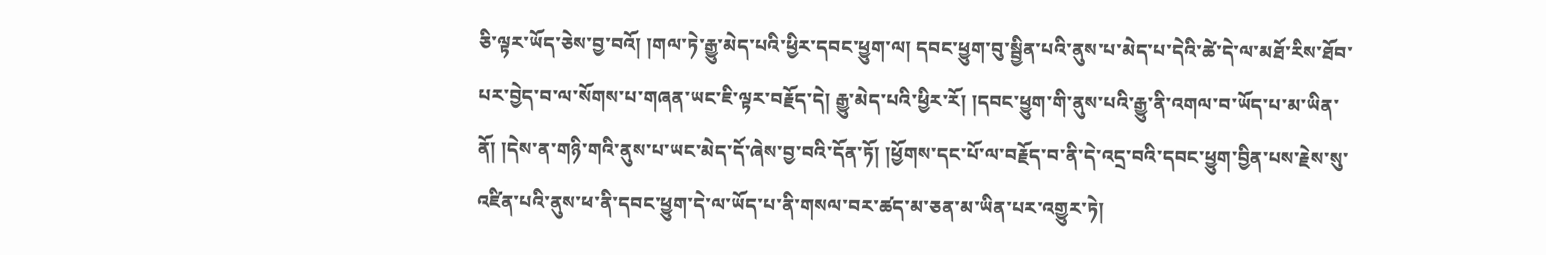ཅི་ལྟར་ཡོད་ཅེས་བྱ་བའོ། །གལ་ཏེ་རྒྱུ་མེད་པའི་ཕྱིར་དབང་ཕྱུག་ལ། དབང་ཕྱུག་བུ་སྦྱིན་པའི་ནུས་པ་མེད་པ་དེའི་ཚེ་དེ་ལ་མཐོ་རིས་ཐོབ་པར་བྱེད་བ་ལ་སོགས་པ་གཞན་ཡང་ཇི་ལྟར་བརྗོད་དེ། རྒྱུ་མེད་པའི་ཕྱིར་རོ། །དབང་ཕྱུག་གི་ནུས་པའི་རྒྱུ་ནི་འགལ་བ་ཡོད་པ་མ་ཡིན་ནོ། །དེས་ན་གཉི་གའི་ནུས་པ་ཡང་མེད་དོ་ཞེས་བྱ་བའི་དོན་ཏོ། །ཕྱོགས་དང་པོ་ལ་བརྗོད་བ་ནི་དེ་འདྲ་བའི་དབང་ཕྱུག་བྱིན་པས་རྗེས་སུ་འཛིན་པའི་ནུས་ཕ་ནི་དབང་ཕྱུག་དེ་ལ་ཡོད་པ་ནི་གསལ་བར་ཚད་མ་ཅན་མ་ཡིན་པར་འགྱུར་ཏེ།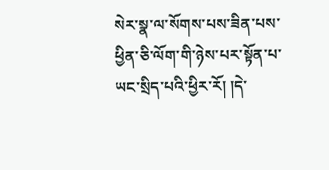སེར་སྣ་ལ་སོགས་པས་ཟིན་པས་ཕྱིན་ཅི་ལོག་གི་ཉེས་པར་སྟོན་པ་ཡང་སྲིད་པའི་ཕྱིར་རོ། །དེ་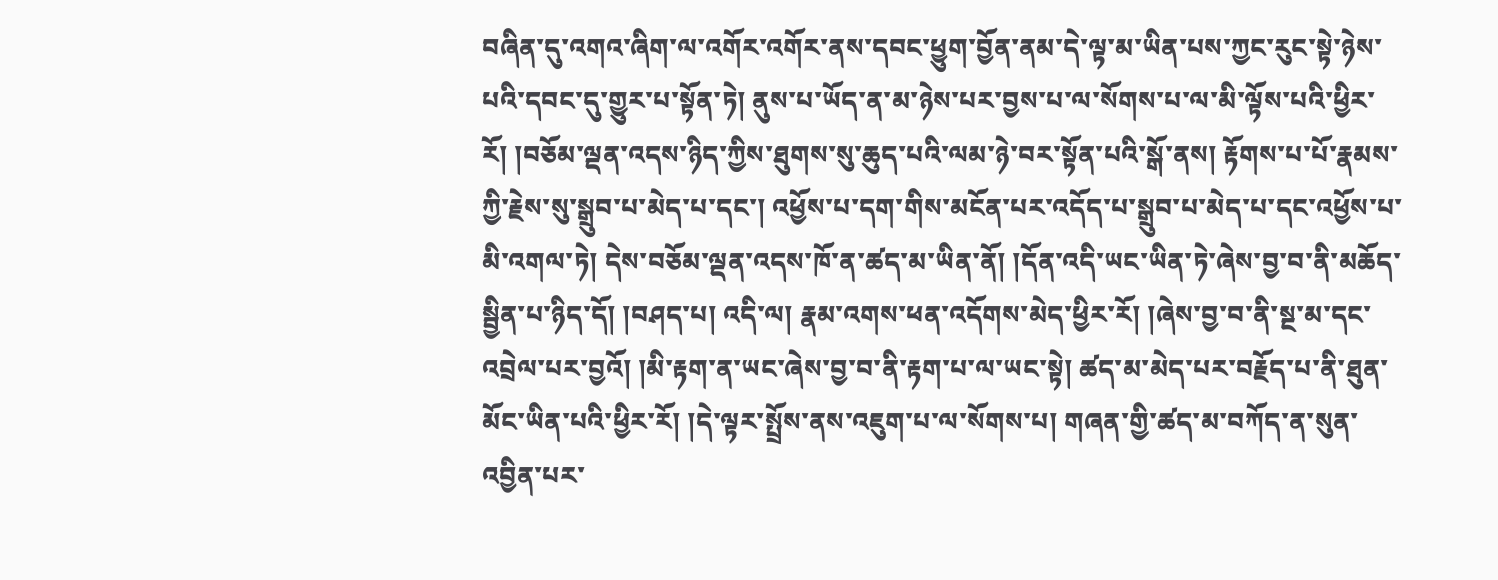བཞིན་དུ་འགའ་ཞིག་ལ་འགོར་འགོར་ནས་དབང་ཕྱུག་བྱོན་ནམ་དེ་ལྟ་མ་ཡིན་པས་ཀྱང་རུང་སྟེ་ཉེས་པའི་དབང་དུ་གྱུར་པ་སྟོན་ཏེ། ནུས་པ་ཡོད་ན་མ་ཉེས་པར་བྱས་པ་ལ་སོགས་པ་ལ་མི་ལྟོས་པའི་ཕྱིར་རོ། །བཅོམ་ལྡན་འདས་ཉིད་ཀྱིས་ཐུགས་སུ་ཆུད་པའི་ལམ་ཉེ་བར་སྟོན་པའི་སྒོ་ནས། རྟོགས་པ་པོ་རྣམས་ཀྱི་རྗེས་སུ་སྒྲུབ་པ་མེད་པ་དང་། འཕྱོས་པ་དག་གིས་མངོན་པར་འདོད་པ་སྒྲུབ་པ་མེད་པ་དང་འཕྱོས་པ་མི་འགལ་ཏེ། དེས་བཅོམ་ལྡན་འདས་ཁོ་ན་ཚད་མ་ཡིན་ནོ། །དོན་འདི་ཡང་ཡིན་ཏེ་ཞེས་བྱ་བ་ནི་མཆོད་སྦྱིན་པ་ཉིད་དོ། །བཤད་པ། འདི་ལ། རྣམ་འགས་ཕན་འདོགས་མེད་ཕྱིར་རོ། །ཞེས་བྱ་བ་ནི་སྔ་མ་དང་འབྲེལ་པར་བྱའོ། །མི་རྟག་ན་ཡང་ཞེས་བྱ་བ་ནི་རྟག་པ་ལ་ཡང་སྟེ། ཚད་མ་མེད་པར་བརྗོད་པ་ནི་ཐུན་མོང་ཡིན་པའི་ཕྱིར་རོ། །དེ་ལྟར་སྤྲོས་ནས་འཇུག་པ་ལ་སོགས་པ། གཞན་གྱི་ཚད་མ་བཀོད་ན་སུན་འབྱིན་པར་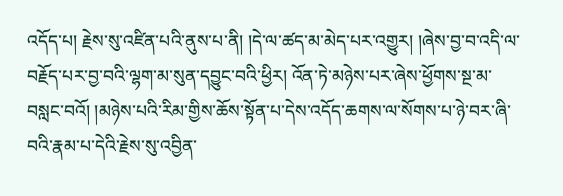འདོད་པ། རྗེས་སུ་འཛིན་པའི་ནུས་པ་ནི། །དེ་ལ་ཚད་མ་མེད་པར་འགྱུར། །ཞེས་བྱ་བ་འདི་ལ་བརྗོད་པར་བྱ་བའི་ལྷག་མ་སུན་དབྱུང་བའི་ཕྱིར། འོན་ཏེ་མཉེས་པར་ཞེས་ཕྱོགས་སྔ་མ་བསླང་བའོ། །མཉེས་པའི་རིམ་གྱིས་ཆོས་སྟོན་པ་དེས་འདོད་ཆགས་ལ་སོགས་པ་ཉེ་བར་ཞི་བའི་རྣམ་པ་དེའི་རྗེས་སུ་འབྱིན་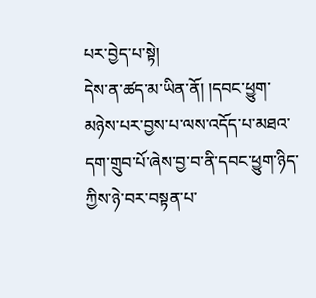པར་བྱེད་པ་སྟེ།
དེས་ན་ཚད་མ་ཡིན་ནོ། །དབང་ཕྱུག་མཉེས་པར་བྱས་པ་ལས་འདོད་པ་མཐའ་དག་གྲུབ་པོ་ཞེས་བྱ་བ་ནི་དབང་ཕྱུག་ཉིད་ཀྱིས་ཉེ་བར་བསྟན་པ་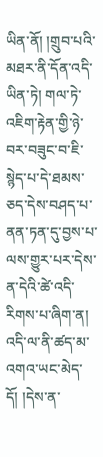ཡིན་ནོ། །གྲུབ་པའི་མཐར་ནི་དོན་འདི་ཡིན་ཏེ། གལ་ཏེ་འཇིག་རྟེན་གྱི་ཉེ་བར་བཟུང་བ་ཇི་སྙེད་པ་དེ་ཐམས་ཅད་དེས་བཤད་པ་ནན་ཏན་དུ་བྱས་པ་ལས་གྱུར་པར་དེས་ན་དེའི་ཚེ་འདི་རིགས་པ་ཞིག་ན། འདི་ལ་ནི་ཚད་མ་འགའ་ཡང་མེད་དོ། །དེས་ན་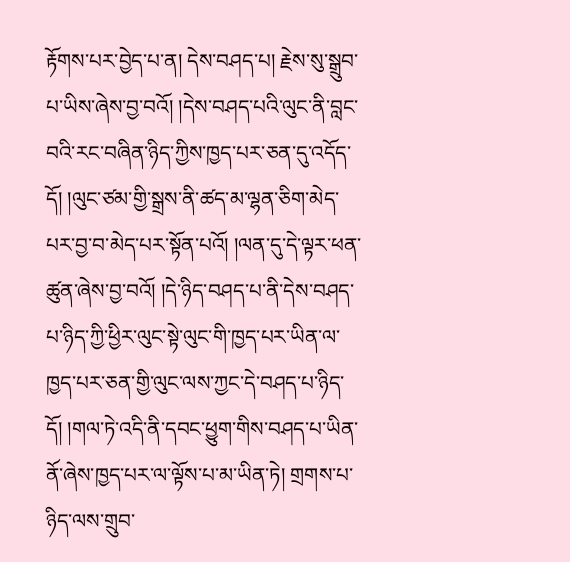རྟོགས་པར་བྱེད་པ་ན། དེས་བཤད་པ། རྗེས་སུ་སྒྲུབ་པ་ཡིས་ཞེས་བྱ་བའོ། །དེས་བཤད་པའི་ལུང་ནི་བླང་བའི་རང་བཞིན་ཉིད་ཀྱིས་ཁྱད་པར་ཅན་དུ་འདོད་དོ། །ལུང་ཙམ་གྱི་སྒྲས་ནི་ཚད་མ་ལྷན་ཅིག་མེད་པར་བྱ་བ་མེད་པར་སྟོན་པའོ། །ལན་དུ་དེ་ལྟར་ཕན་ཚུན་ཞེས་བྱ་བའོ། །དེ་ཉིད་བཤད་པ་ནི་དེས་བཤད་པ་ཉིད་ཀྱི་ཕྱིར་ལུང་སྟེ་ལུང་གི་ཁྱད་པར་ཡིན་ལ་ཁྱད་པར་ཅན་གྱི་ལུང་ལས་ཀྱང་དེ་བཤད་པ་ཉིད་དོ། །གལ་ཏེ་འདི་ནི་དབང་ཕྱུག་གིས་བཤད་པ་ཡིན་ནོ་ཞེས་ཁྱད་པར་ལ་ལྟོས་པ་མ་ཡིན་ཏེ། གྲགས་པ་ཉིད་ལས་གྲུབ་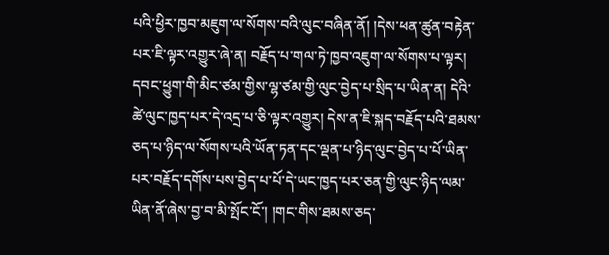པའི་ཕྱིར་ཁྱབ་མཇུག་ལ་སོགས་བའི་ལུང་བཞིན་ནོ། །དེས་ཕན་ཚུན་བརྟེན་པར་ཇི་ལྟར་འགྱུར་ཞེ་ན། བརྗོད་པ་གལ་ཏེ་ཁྱབ་འཇུག་ལ་སོགས་པ་ལྟར། དབང་ཕྱུག་གི་མིང་ཙམ་གྱིས་ལྷ་ཙམ་གྱི་ལུང་བྱེད་པ་སྲིད་པ་ཡིན་ན། དེའི་ཚེ་ལུང་ཁྱད་པར་དེ་འདྲ་པ་ཅི་ལྟར་འགྱུར། དེས་ན་ཇི་སྐད་བརྗོད་པའི་ཐམས་ཅད་པ་ཉིད་ལ་སོགས་པའི་ཡོན་ཏན་དང་ལྡན་པ་ཉིད་ལུང་བྱེད་པ་པོ་ཡིན་པར་བརྗོད་དགོས་པས་བྱེད་པ་པོ་དེ་ཡང་ཁྱད་པར་ཅན་གྱི་ལུང་ཉིད་ལམ་ཡིན་ནོ་ཞེས་བྱ་བ་མི་སྤོང་ངོ་། །གང་གིས་ཐམས་ཅད་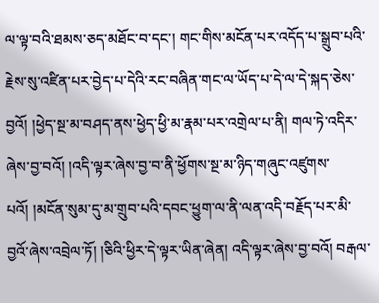ལ་ལྟ་བའི་ཐམས་ཅད་མཐོང་བ་དང་། གང་གིས་མངོན་པར་འདོད་པ་སྒྲུབ་པའི་རྗེས་སུ་འཛིན་པར་བྱེད་པ་དེའི་རང་བཞིན་གང་ལ་ཡོད་པ་དེ་ལ་དེ་སྐད་ཅེས་བྱའོ། །ཕྱེད་སྔ་མ་བཤད་ནས་ཕྱེད་ཕྱི་མ་རྣམ་པར་འགྲེལ་པ་ནི། གལ་ཏེ་འདིར་ཞེས་བྱ་བའོ། །འདི་ལྟར་ཞེས་བྱ་བ་ནི་ཕྱོགས་སྔ་མ་ཉིད་གཞུང་འཛུགས་པའོ། །མངོན་སུམ་དུ་མ་གྲུབ་པའི་དབང་ཕྱུག་ལ་ནི་ལན་འདི་བརྗོད་པར་མི་བྱའོ་ཞེས་འབྲེལ་ཏོ། །ཅིའི་ཕྱིར་དེ་ལྟར་ཡིན་ཞེན། འདི་ལྟར་ཞེས་བྱ་བའོ། བརྒལ་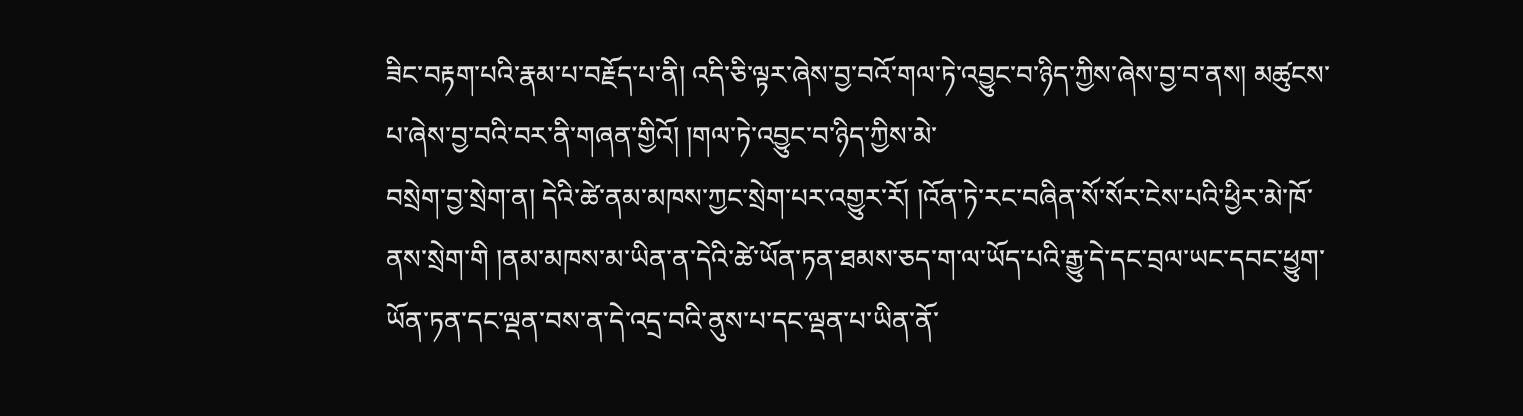ཟིང་བརྟག་པའི་རྣམ་པ་བརྗོད་པ་ནི། འདི་ཅི་ལྟར་ཞེས་བྱ་བའོ་གལ་ཏེ་འབྱུང་བ་ཉིད་ཀྱིས་ཞེས་བྱ་བ་ནས། མཚུངས་པ་ཞེས་བྱ་བའི་བར་ནི་གཞན་གྱིའོ། །གལ་ཏེ་འབྱུང་བ་ཉིད་ཀྱིས་མེ་
བསྲེག་བྱ་སྲེག་ན། དེའི་ཚེ་ནམ་མཁས་ཀྱང་སྲེག་པར་འགྱུར་རོ། །འོན་ཏེ་རང་བཞིན་སོ་སོར་ངེས་པའི་ཕྱིར་མེ་ཁོ་ནས་སྲེག་གི །ནམ་མཁས་མ་ཡིན་ན་དེའི་ཚེ་ཡོན་ཏན་ཐམས་ཅད་ག་ལ་ཡོད་པའི་རྒྱུ་དེ་དང་བྲལ་ཡང་དབང་ཕྱུག་ཡོན་ཏན་དང་ལྡན་བས་ན་དེ་འདྲ་བའི་ནུས་པ་དང་ལྡན་པ་ཡིན་ནོ་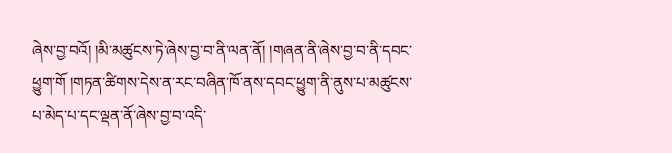ཞེས་བྱ་བའོ། །མི་མཚུངས་ཏེ་ཞེས་བྱ་བ་ནི་ལན་ནོ། །གཞན་ནི་ཞེས་བྱ་བ་ནི་དབང་ཕྱུག་གོ །གཏན་ཚིགས་དེས་ན་རང་བཞིན་ཁོ་ནས་དབང་ཕྱུག་ནི་ནུས་པ་མཚུངས་པ་མེད་པ་དང་ལྡན་ནོ་ཞེས་བྱ་བ་འདི་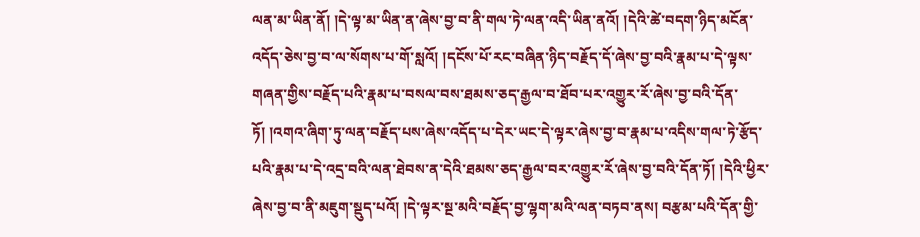ལན་མ་ཡིན་ནོ། །དེ་ལྟ་མ་ཡིན་ན་ཞེས་བྱ་བ་ནི་གལ་ཏེ་ལན་འདི་ཡིན་ནའོ། །དེའི་ཚེ་བདག་ཉིད་མངོན་འདོད་ཅེས་བྱ་བ་ལ་སོགས་པ་གོ་སླའོ། །དངོས་པོ་རང་བཞིན་ཉིད་བརྗོད་དོ་ཞེས་བྱ་བའི་རྣམ་པ་དེ་ལྟས་གཞན་གྱིས་བརྗོད་པའི་རྣམ་པ་བསལ་བས་ཐམས་ཅད་རྒྱལ་བ་ཐོབ་པར་འགྱུར་རོ་ཞེས་བྱ་བའི་དོན་ཏོ། །འགའ་ཞིག་ཏུ་ལན་བརྗོད་པས་ཞེས་འདོད་པ་དེར་ཡང་དེ་ལྟར་ཞེས་བྱ་བ་རྣམ་པ་འདིས་གལ་ཏེ་རྩོད་པའི་རྣམ་པ་དེ་འདྲ་བའི་ལན་ཐེབས་ན་དེའི་ཐམས་ཅད་རྒྱལ་བར་འགྱུར་རོ་ཞེས་བྱ་བའི་དོན་ཏོ། །དེའི་ཕྱིར་ཞེས་བྱ་བ་ནི་མཇུག་སྡུད་པའོ། །དེ་ལྟར་སྔ་མའི་བརྗོད་བྱ་ལྷག་མའི་ལན་བཏབ་ནས། བརྩམ་པའི་དོན་གྱི་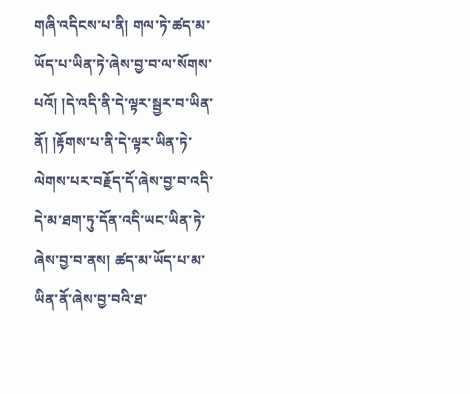གཞི་འདིངས་པ་ནི། གལ་ཏེ་ཚད་མ་ཡོད་པ་ཡིན་ཏེ་ཞེས་བྱ་བ་ལ་སོགས་པའོ། །དེ་འདི་ནི་དེ་ལྟར་སྦྱར་བ་ཡིན་ནོ། །རྟོགས་པ་ནི་དེ་ལྟར་ཡིན་ཏེ་ལེགས་པར་བརྗོད་དོ་ཞེས་བྱ་བ་འདི་དེ་མ་ཐག་ཏུ་དོན་འདི་ཡང་ཡིན་ཏེ་ཞེས་བྱ་བ་ནས། ཚད་མ་ཡོད་པ་མ་ཡིན་ནོ་ཞེས་བྱ་བའི་ཐ་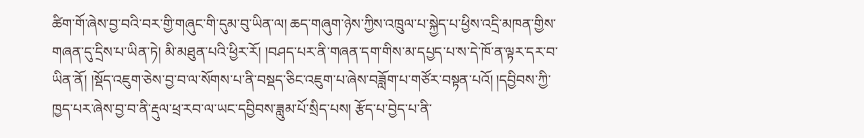ཚིག་གོ་ཞེས་བྱ་བའི་བར་གྱི་གཞུང་གི་དུམ་བུ་ཡིན་ལ། ཆད་གཞུག་ཉེས་ཀྱིས་འཁྲུལ་པ་སྐྱེད་པ་ཕྱིས་འདྲི་མཁན་གྱིས་གཞན་དུ་དྲིས་པ་ཡིན་ཏེ། མི་མཐུན་པའི་ཕྱིར་རོ། །བཤད་པར་ནི་གཞན་དག་གིས་མ་དཔྱད་པ་ས་དེ་ཁོ་ན་ལྟར་དར་བ་ཡིན་ནོ། །སྡོད་འཇུག་ཅེས་བྱ་བ་ལ་སོགས་པ་ནི་བསྡད་ཅིང་འཇུག་པ་ཞེས་བཟློག་པ་གཙོར་བསྟན་པའོ། །དབྱིབས་ཀྱི་ཁྱད་པར་ཞེས་བྱ་བ་ནི་རྡུལ་ཕྲ་རབ་ལ་ཡང་དབྱིབས་ཟླུམ་པོ་སྲིད་པས། རྩོད་པ་བྱེད་པ་ནི་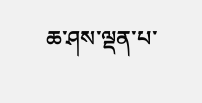ཆ་ཤས་ལྡན་པ་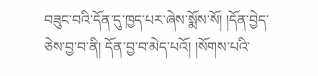བཟུང་བའི་དོན་དུ་ཁྱད་པར་ཞེས་སྨོས་སོ། །དོན་བྱེད་ཅེས་བྱ་བ་ནི། དོན་བྱ་བ་མེད་པའོ། །སོགས་པའི་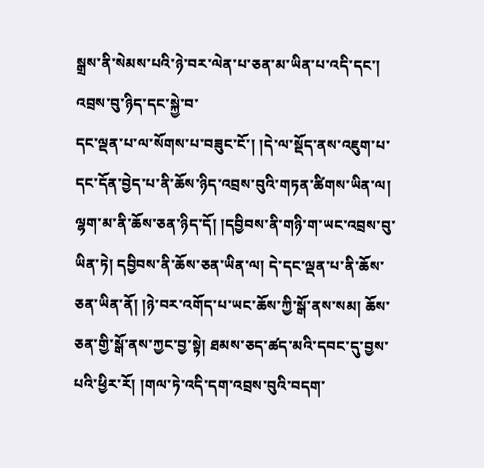སྒྲས་ནི་སེམས་པའི་ཉེ་བར་ལེན་པ་ཅན་མ་ཡིན་པ་འདི་དང་། འབྲས་བུ་ཉིད་དང་སྐྱེ་བ་
དང་ལྡན་པ་ལ་སོགས་པ་བཟུང་ངོ་། །དེ་ལ་སྡོད་ནས་འཇུག་པ་དང་དོན་བྱེད་པ་ནི་ཆོས་ཉིད་འབྲས་བུའི་གཏན་ཚིགས་ཡིན་ལ། ལྷག་མ་ནི་ཆོས་ཅན་ཉིད་དོ། །དབྱིབས་ནི་གཉི་ག་ཡང་འབྲས་བུ་ཡིན་ཏེ། དབྱིབས་ནི་ཆོས་ཅན་ཡིན་ལ། དེ་དང་ལྡན་པ་ནི་ཆོས་ཅན་ཡིན་ནོ། །ཉེ་བར་འགོད་པ་ཡང་ཆོས་ཀྱི་སྒོ་ནས་སམ། ཆོས་ཅན་གྱི་སྒོ་ནས་ཀྱང་བྱ་སྟེ། ཐམས་ཅད་ཚད་མའི་དབང་དུ་བྱས་པའི་ཕྱིར་རོ། །གལ་ཏེ་འདི་དག་འབྲས་བུའི་བདག་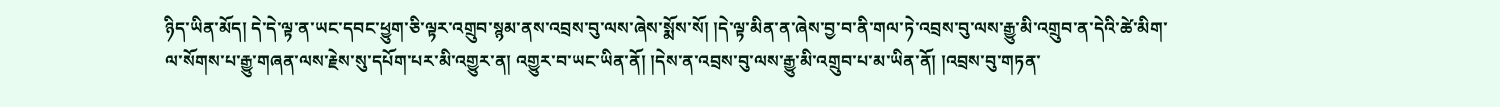ཉིད་ཡིན་མོད། དེ་དེ་ལྟ་ན་ཡང་དབང་ཕྱུག་ཅི་ལྟར་འགྲུབ་སྙམ་ནས་འབྲས་བུ་ལས་ཞེས་སྨོས་སོ། །དེ་ལྟ་མིན་ན་ཞེས་བྱ་བ་ནི་གལ་ཏེ་འབྲས་བུ་ལས་རྒྱུ་མི་འགྲུབ་ན་དེའི་ཚེ་མིག་ལ་སོགས་པ་རྒྱུ་གཞན་ལས་རྗེས་སུ་དཔོག་པར་མི་འགྱུར་ན། འགྱུར་བ་ཡང་ཡིན་ནོ། །དེས་ན་འབྲས་བུ་ལས་རྒྱུ་མི་འགྲུབ་པ་མ་ཡིན་ནོ། །འབྲས་བུ་གཏན་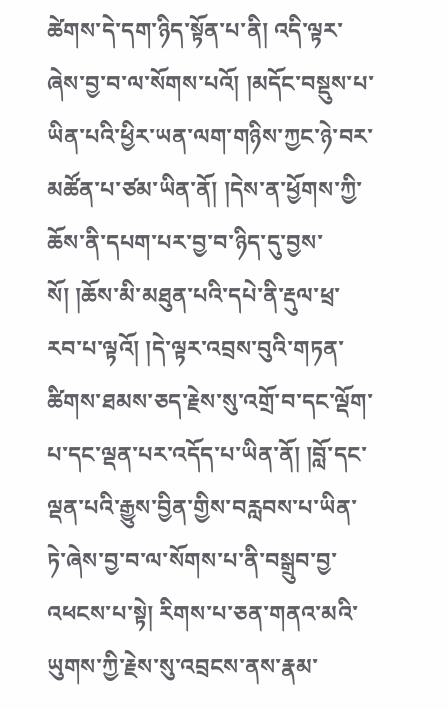ཚེགས་དེ་དག་ཉིད་སྟོན་པ་ནི། འདི་ལྟར་ཞེས་བྱ་བ་ལ་སོགས་པའོ། །མདོང་བསྡུས་པ་ཡིན་པའི་ཕྱིར་ཡན་ལག་གཉིས་ཀྱང་ཉེ་བར་མཚོན་པ་ཙམ་ཡིན་ནོ། །དེས་ན་ཕྱོགས་ཀྱི་ཆོས་ནི་དཔག་པར་བྱ་བ་ཉིད་དུ་བྱས་སོ། །ཆོས་མི་མཐུན་པའི་དཔེ་ནི་རྡུལ་ཕྲ་རབ་པ་ལྟའོ། །དེ་ལྟར་འབྲས་བུའི་གཏན་ཚིགས་ཐམས་ཅད་རྗེས་སུ་འགྲོ་བ་དང་ལྡོག་པ་དང་ལྡན་པར་འདོད་པ་ཡིན་ནོ། །བློ་དང་ལྡན་པའི་རྒྱུས་བྱིན་གྱིས་བརླབས་པ་ཡིན་ཏེ་ཞེས་བྱ་བ་ལ་སོགས་པ་ནི་བསྒྲུབ་བྱ་འཕངས་པ་སྟེ། རིགས་པ་ཅན་གནའ་མའི་ཡུགས་ཀྱི་རྗེས་སུ་འབྲངས་ནས་རྣམ་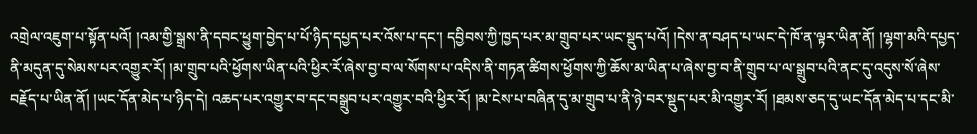འགྲེལ་འཇུག་པ་སྟོན་པའོ། །འམ་གྱི་སྒྲས་ནི་དབང་ཕྱུག་བྱེད་པ་པོ་ཉིད་དཔྱད་པར་འོས་པ་དང་། དབྱིབས་ཀྱི་ཁྱད་པར་མ་གྲུབ་པར་ཡང་སྡུད་པའོ། །དེས་ན་བཤད་པ་ཡང་དེ་ཁོ་ན་ལྟར་ཡིན་ནོ། །ལྷག་མའི་དཔྱད་ནི་མདུན་དུ་སེམས་པར་འགྱུར་རོ། །མ་གྲུབ་པའི་ཕྱོགས་ཡིན་པའི་ཕྱིར་རོ་ཞེས་བྱ་བ་ལ་སོགས་པ་འདིས་ནི་གཏན་ཚིགས་ཕྱོགས་ཀྱི་ཆོས་མ་ཡིན་པ་ཞེས་བྱ་བ་ནི་གྲུབ་པ་ལ་སྒྲུབ་པའི་ནང་དུ་འདུས་སོ་ཞེས་བརྗོད་པ་ཡིན་ནོ། །ཡང་དོན་མེད་པ་ཉིད་དེ། འཆད་པར་འགྱུར་བ་དང་བསྒྲུབ་པར་འགྱུར་བའི་ཕྱིར་རོ། །མ་ངེས་པ་བཞིན་དུ་མ་གྲུབ་པ་ནི་ཉེ་བར་སྡུད་པར་མི་འགྱུར་རོ། །ཐམས་ཅད་དུ་ཡང་དོན་མེད་པ་དང་མི་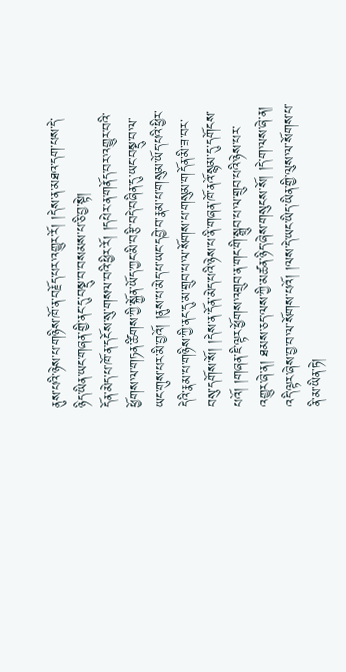ནུས་པའི་ཉེས་པ་གཉིས་ཁོ་ན་བརྗོད་པར་འགྱུར་རོ། །དེས་ན་མཐའ་དག་པས་དེ་ཉིད་ཡིན་ཡང་གཞན་གྱི་ནང་དུ་བསྡུ་བ་བསམས་པ་ཅི་བྱ་སྟེ།
དོན་མེད་པ་ཁོ་ན་དངོས་སུ་གསལ་བའི་ཕྱིར་རོ། །དཔེར་ན་གནོད་བར་འགྱུར་བའི་ཕྱོགས་ལ་གཏན་ཚིགས་ཀྱི་སྐྱོན་ཡོད་ཀྱང་མི་བརྩི་བདེ་བཞིན་དུ་ཡང་བསྡུ་བ་ལ་ཡང་གུས་པར་མི་བྱའོ། །ནུས་པ་མེད་པ་ཡང་དབྱེ་བ་རྣམ་པ་གསུམ་ཡོད་པའི་ཕྱིར་དེའི་རྣམ་པ་གཉིས་ཀྱི་ནང་དུ་མ་གྲུབ་པ་ལ་སོགས་པ་གསུམ་གདོན་མི་ཟ་བར་བསུ་དགོས་སོ། །དེས་ན་དོན་མེད་པའི་ཉེས་པ་ནི་གཞན་ཁོ་ནའོ་སྙམ་དུ་དགོངས་པའོ། །གཞན་ཇི་ལྟར་ཕྱོགས་འགྲུབ་ན་གང་གི་སྒྲུབ་པ་ལ་གྲུབ་པའི་ཉེས་པར་འགྱུར་ཞེ་ན། ཐམས་ཅད་ལས་ཀྱི་མཚན་ཉིད་ཞེས་གསུངས་སོ། །དེ་ག་ལས་ཞེ་ན། འདི་ལྟར་ཞེས་བྱ་བ་ལ་སོགས་པའོ། །ལས་དེ་ཡང་ཡིད་ཡིན་གྱི་ལུས་ལ་སོགས་པ་ནི་མ་ཡིན་ཏེ།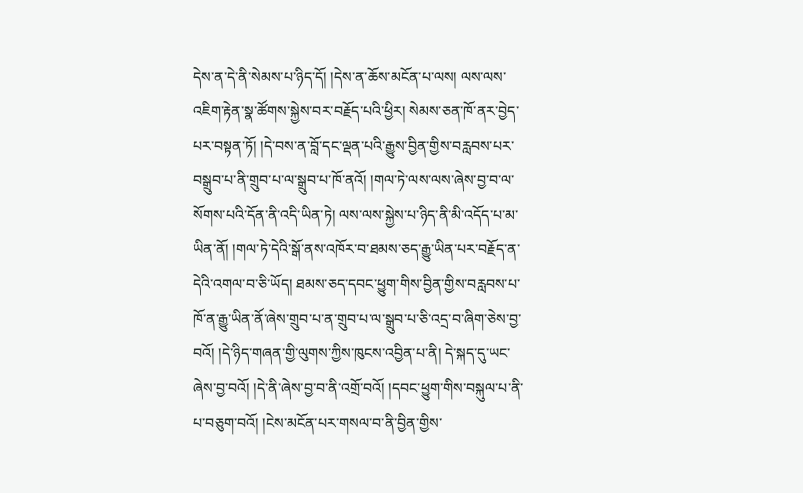དེས་ན་དེ་ནི་སེམས་པ་ཉིད་དོ། །དེས་ན་ཆོས་མངོན་པ་ལས། ལས་ལས་འཇིག་རྟེན་སྣ་ཚོགས་སྐྱེས་བར་བརྗོད་པའི་ཕྱིར། སེམས་ཅན་ཁོ་ནར་བྱེད་པར་བསྟན་ཏོ། །དེ་བས་ན་བློ་དང་ལྡན་པའི་རྒྱུས་བྱིན་གྱིས་བརླབས་པར་བསྒྲུབ་པ་ནི་གྲུབ་པ་ལ་སྒྲུབ་པ་ཁོ་ནའོ། །གལ་ཏེ་ལས་ལས་ཞེས་བྱ་བ་ལ་སོགས་པའི་དོན་ནི་འདི་ཡིན་ཏེ། ལས་ལས་སྐྱེས་པ་ཉིད་ནི་མི་འདོད་པ་མ་ཡིན་ནོ། །གལ་ཏེ་དེའི་སྒོ་ནས་འཁོར་བ་ཐམས་ཅད་རྒྱུ་ཡིན་པར་བརྗོད་ན་དེའི་འགལ་བ་ཅི་ཡོད། ཐམས་ཅད་དབང་ཕྱུག་གིས་བྱིན་གྱིས་བརླབས་པ་ཁོ་ན་རྒྱུ་ཡིན་ནོ་ཞེས་གྲུབ་པ་ན་གྲུབ་པ་ལ་སྒྲུབ་པ་ཅི་འདྲ་བ་ཞིག་ཅེས་བྱ་བའོ། །དེ་ཉིད་གཞན་གྱི་ལུགས་ཀྱིས་ཁུངས་འབྱིན་པ་ནི། དེ་སྐད་དུ་ཡང་ཞེས་བྱ་བའོ། །དེ་ནི་ཞེས་བྱ་བ་ནི་འགྲོ་བའོ། །དབང་ཕྱུག་གིས་བསྐུལ་པ་ནི་པ་བཅུག་བའོ། །ངེས་མངོན་པར་གསལ་བ་ནི་བྱིན་གྱིས་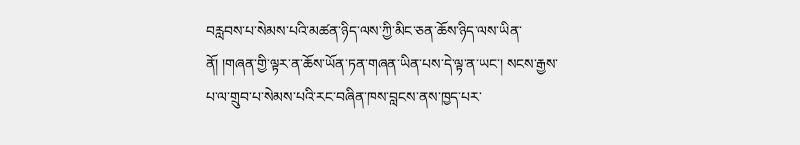བརླབས་པ་སེམས་པའི་མཚན་ཉིད་ལས་ཀྱི་མིང་ཅན་ཆོས་ཉིད་ལས་ཡིན་ནོ། །གཞན་གྱི་ལྟར་ན་ཆོས་ཡོན་ཏན་གཞན་ཡིན་པས་དེ་ལྟ་ན་ཡང་། སངས་རྒྱས་པ་ལ་གྲུབ་པ་སེམས་པའི་རང་བཞིན་ཁས་བླངས་ནས་ཁྱད་པར་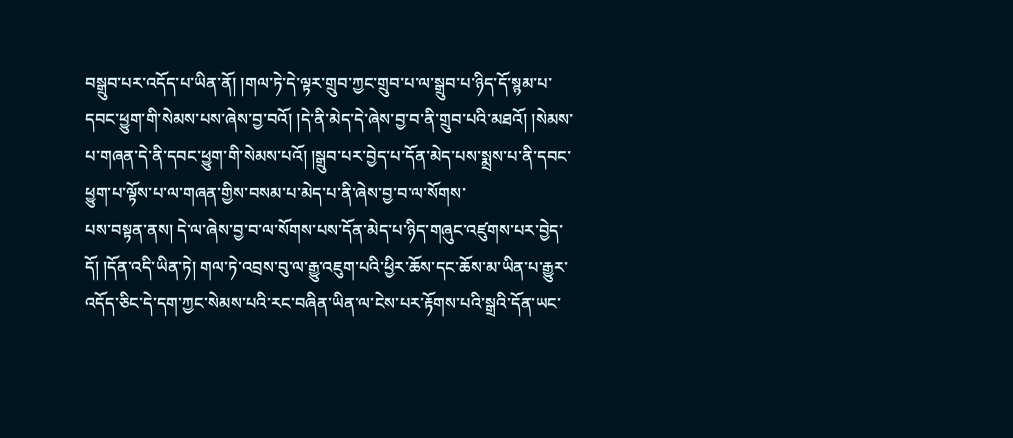བསྒྲུབ་པར་འདོད་པ་ཡིན་ནོ། །གལ་ཏེ་དེ་ལྟར་གྲུབ་ཀྱང་གྲུབ་པ་ལ་སྒྲུབ་པ་ཉིད་དོ་སྙམ་པ་དབང་ཕྱུག་གི་སེམས་པས་ཞེས་བྱ་བའོ། །དེ་ནི་མེད་དེ་ཞེས་བྱ་བ་ནི་གྲུབ་པའི་མཐའོ། །སེམས་པ་གཞན་དེ་ནི་དབང་ཕྱུག་གི་སེམས་པའོ། །སྒྲུབ་པར་བྱེད་པ་དོན་མེད་པས་སྨྲས་པ་ནི་དབང་ཕྱུག་པ་ལྟོས་པ་ལ་གཞན་གྱིས་བསམ་པ་མེད་པ་ནི་ཞེས་བྱ་བ་ལ་སོགས་
པས་བསྟན་ནས། དེ་ལ་ཞེས་བྱ་བ་ལ་སོགས་པས་དོན་མེད་པ་ཉིད་གཞུང་འཛུགས་པར་བྱེད་དོ། །དོན་འདི་ཡིན་ཏེ། གལ་ཏེ་འབྲས་བུ་ལ་རྒྱུ་འཇུག་པའི་ཕྱིར་ཆོས་དང་ཆོས་མ་ཡིན་པ་རྒྱུར་འདོད་ཅིང་དེ་དག་ཀྱང་སེམས་པའི་རང་བཞིན་ཡིན་ལ་ངེས་པར་རྟོགས་པའི་སྒྲའི་དོན་ཡང་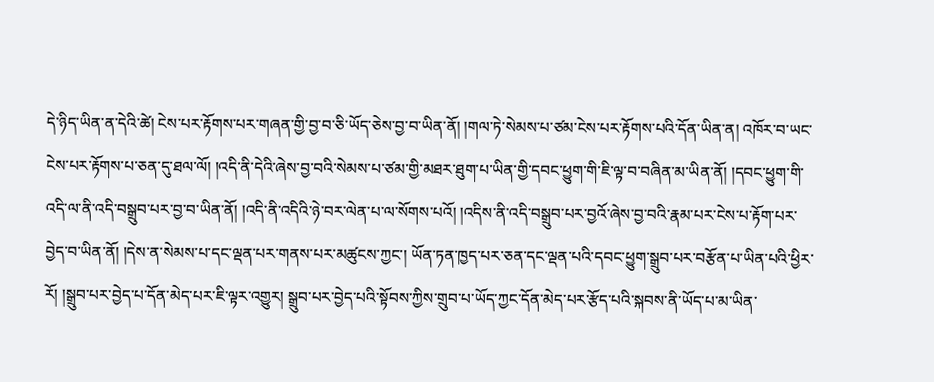དེ་ཉིད་ཡིན་ན་དེའི་ཚེ། ངེས་པར་རྟོགས་པར་གཞན་གྱི་བྱ་བ་ཅི་ཡོད་ཅེས་བྱ་བ་ཡིན་ནོ། །གལ་ཏེ་སེམས་པ་ཙམ་ངེས་པར་རྟོགས་པའི་དོན་ཡིན་ན། འཁོར་བ་ཡང་ངེས་པར་རྟོགས་པ་ཅན་དུ་ཐལ་ལོ། །འདི་ནི་དེའི་ཞེས་བྱ་བའི་སེམས་པ་ཙམ་གྱི་མཐར་ཐུག་པ་ཡིན་གྱི་དབང་ཕྱུག་གི་ཇི་ལྟ་བ་བཞིན་མ་ཡིན་ནོ། །དབང་ཕྱུག་གི་འདི་ལ་ནི་འདི་བསྒྲུབ་པར་བྱ་བ་ཡིན་ནོ། །འདི་ནི་འདིའི་ཉེ་བར་ལེན་པ་ལ་སོགས་པའོ། །འདིས་ནི་འདི་བསྒྲུབ་པར་བྱའོ་ཞེས་བྱ་བའི་རྣམ་པར་ངེས་པ་རྟོག་པར་བྱེད་བ་ཡིན་ནོ། །དེས་ན་སེམས་པ་དང་ལྡན་པར་གནས་པར་མཚུངས་ཀྱང་། ཡོན་ཏན་ཁྱད་པར་ཅན་དང་ལྡན་པའི་དབང་ཕྱུག་སྒྲུབ་པར་བརྩོན་པ་ཡིན་པའི་ཕྱིར་རོ། །སྒྲུབ་པར་བྱེད་པ་དོན་མེད་པར་ཇི་ལྟར་འགྱུར། སྒྲུབ་པར་བྱེད་པའི་སྟོབས་ཀྱིས་གྲུབ་པ་ཡོད་ཀྱང་དོན་མེད་པར་རྩོད་པའི་སྐབས་ནི་ཡོད་པ་མ་ཡིན་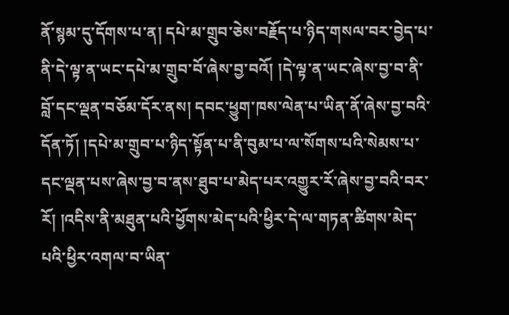ནོ་སྙམ་དུ་དོགས་པ་ན། དཔེ་མ་གྲུབ་ཅེས་བརྗོད་པ་ཉིད་གསལ་བར་བྱེད་པ་ནི་དེ་ལྟ་ན་ཡང་དཔེ་མ་གྲུབ་བོ་ཞེས་བྱ་བའོ། །དེ་ལྟ་ན་ཡང་ཞེས་བྱ་བ་ནི་བློ་དང་ལྡན་བཅོམ་དོར་ནས། དབང་ཕྱུག་ཁས་ལེན་པ་ཡིན་ནོ་ཞེས་བྱ་བའི་དོན་ཏོ། །དཔེ་མ་གྲུབ་པ་ཉིད་སྟོན་པ་ནི་བུམ་པ་ལ་སོགས་པའི་སེམས་པ་དང་ལྡན་པས་ཞེས་བྱ་བ་ནས་ཐུབ་པ་མེད་པར་འགྱུར་རོ་ཞེས་བྱ་བའི་བར་རོ། །འདིས་ནི་མཐུན་པའི་ཕྱོགས་མེད་པའི་ཕྱིར་དེ་ལ་གཏན་ཚིགས་མེད་པའི་ཕྱིར་འགལ་བ་ཡིན་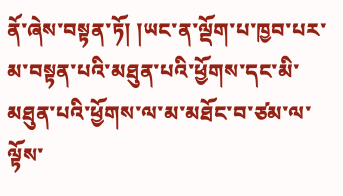ནོ་ཞེས་བསྟན་ཏོ། །ཡང་ན་ལྡོག་པ་ཁྱབ་པར་མ་བསྟན་པའི་མཐུན་པའི་ཕྱོགས་དང་མི་མཐུན་པའི་ཕྱོགས་ལ་མ་མཐོང་བ་ཙམ་ལ་ལྟོས་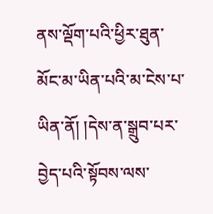ནས་ལྡོག་པའི་ཕྱིར་ཐུན་མོང་མ་ཡིན་པའི་མ་ངེས་པ་ཡིན་ནོ། །དེས་ན་སྒྲུབ་པར་བྱེད་པའི་སྟོབས་ལས་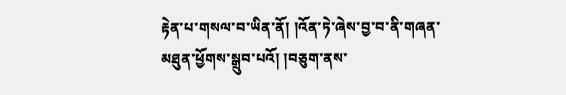རྟེན་པ་གསལ་བ་ཡིན་ནོ། །འོན་ཏེ་ཞེས་བྱ་བ་ནི་གཞན་མཐུན་ཕྱོགས་སྒྲུབ་པའོ། །བཅུག་ནས་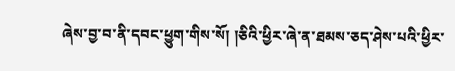ཞེས་བྱ་བ་ནི་དབང་ཕྱུག་གིས་སོ། །ཅིའི་ཕྱིར་ཞེ་ན་ཐམས་ཅད་ཤེས་པའི་ཕྱིར་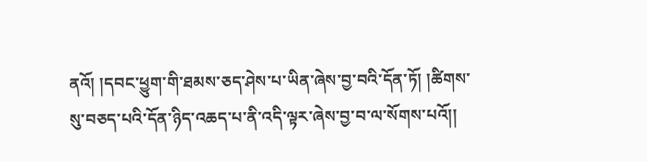ནའོ། །དབང་ཕྱུག་གི་ཐམས་ཅད་ཤེས་པ་ཡིན་ཞེས་བྱ་བའི་དོན་ཏོ། །ཚིགས་སུ་བཅད་པའི་དོན་ཉིད་འཆད་པ་ནི་འདི་ལྟར་ཞེས་བྱ་བ་ལ་སོགས་པའོ།།